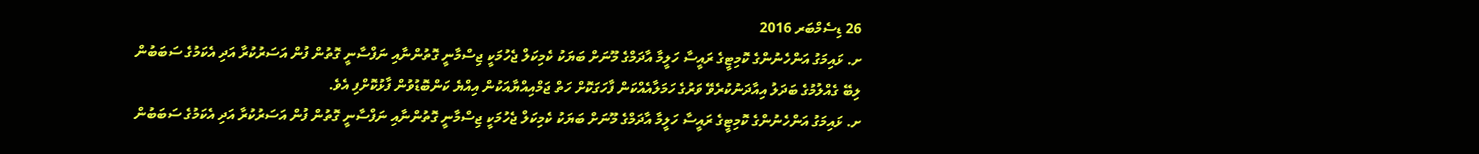26 ޑިސެމްބަރ 2016
ށ. ޅައިމަގު އަންހެނުންގެ ކޮމިޓީގެ ރައީސާ ހަލީމާ އާދަމްގެ މޫނަށް ބަޔަކު ކެމިކަލް ޖެހުމަކީ ޖިސްމާނީ ގޮތުންނާއި ނަފްސާނީ ގޮތުން ފުން އަސަރުކުރާ އަދި އެކަމުގެ ސަބަބުން ލިބޭ ގެއްލުމުގެ ބަދަލު އިއާދަނުކުރެވޭ ވަރުގެ ހަމަލާއެއްކަން ފާހަގަކޮށް ހަތް ޖަމްއިއްޔާއަކުން އިއްޔެ ކަންބޮޑުވުން ފާޅުކޮށްފި އެވެ.
ށ. ޅައިމަގު އަންހެނުންގެ ކޮމިޓީގެ ރައީސާ ހަލީމާ އާދަމްގެ މޫނަށް ބަޔަކު ކެމިކަލް ޖެހުމަކީ ޖިސްމާނީ ގޮތުންނާއި ނަފްސާނީ ގޮތުން ފުން އަސަރުކުރާ އަދި އެކަމުގެ ސަބަބުން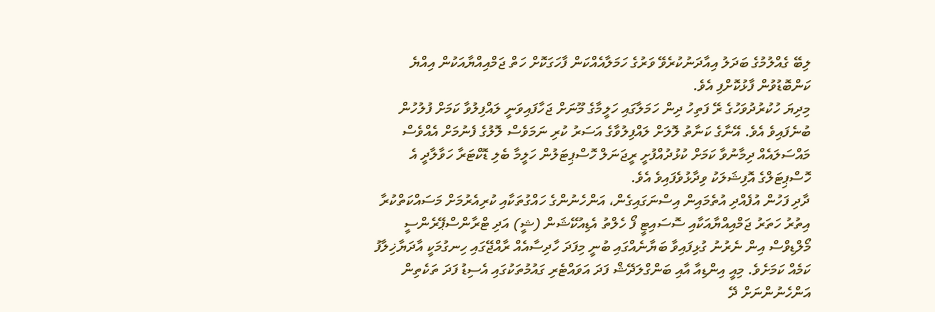ލިބޭ ގެއްލުމުގެ ބަދަލު އިއާދަނުކުރެވޭ ވަރުގެ ހަމަލާއެއްކަން ފާހަގަކޮށް ހަތް ޖަމްއިއްޔާއަކުން އިއްޔެ ކަންބޮޑުވުން ފާޅުކޮށްފި އެވެ.
މިދިޔަ ހުކުރުދުވަހުގެ ރޭ ފަތިހު ދިން ހަމަލާގައި ހަލީމާގެ މޫނަށް ޖަހާފައިވަނީ ލައްފިލުވާ ކަމަށް ފުލުހުން ބުނެފައިވެ އެވެ. އޭނާގެ ކަނާތު ލޮލަށް ލައްފިލުވާގެ އަސަރު ކުރި ނަމަވެސް ލޮލުގެ ފެނުމަށް އެއްވެސް މައްސަލައެއް ދިމާނުވާ ކަމަށް ކުޅުދުއްފުށީ ރީޖަނަލް ހޮސްޕިޓަލުން ހަލީމާ ބެލި ޑޮކްޓަރާ ހަވާލާދީ އެ ހޮސްޕިޓަލްގެ އޮފިޝަލަކު ވިދާޅުވެފައިވެ އެވެ.
ދާދި ފަހުން އުފެއްދި އުތެމައިން އިސްނަގައިގެން، އަންހެނުންގެ ހައްގުތަކާއި ކުރިއެރުމަށް މަސައްކަތްކުރާ އިތުރު ހަތަރު ޖަމްއިއްޔާއަކާއި ސޮސައިޓީ ފޯ ހެލްތު އެޑިއުކޭޝަން (ޝީ) އަދި ޓްރާންސްޕޭރެންސީ މޯލްޑިވްސް އިން ނެރުނު ގުޅިފައިވާ ބަޔާނެއްގައި ބުނީ މިފަދަ ހާދިސާއެއް ރާއްޖޭގައި ހިނގުމަކީ އާދަޔާޚިލާފު ކަމެއް ކަމަށެވެ. މިއީ އިންޑިއާ އާއި ބަންގްލަދޭޝް ފަދަ އަވައްޓެރި ގައުމުތަކުގައި އެސިޑު ފަދަ ތަކެތިން އަންހެނުންނަށް ދޭ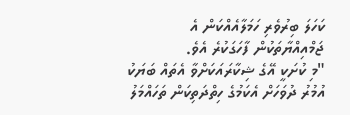ކަހަލަ ބިރުވެރި ހަމަލާއެއްކަން އެ ޖަމްއިއްޔާތަކުން ފާހަގަކުރެ އެވެ.
"މި ކުށަކީ އޭގެ ޝިކާރައަކަށްވާ އެތައް ބަޔަކު އުމުރު ދުވަހަށް އެކަމުގެ ހިތްދަތިކަން ތަހައްމަލު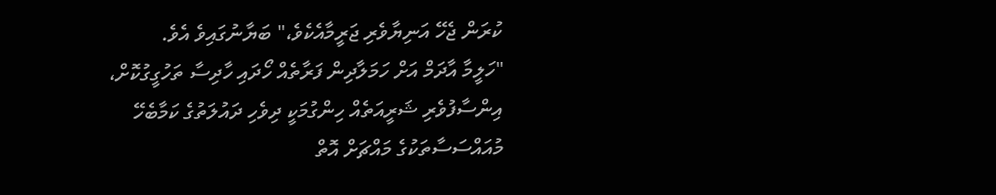ކުރަން ޖެހޭ އަނިޔާވެރި ޖަރީމާއެކެވެ،" ބަޔާނުގައިވެ އެވެ.
"ހަލީމާ އާދަމް އަށް ހަމަލާދިން ފަރާތެއް ހޯދައި ހާދިސާ ތަހުގީގުކޮށް، އިންސާފުވެރި ޝަރީއަތެއް ހިންގުމަކީ ދިވެހި ދައުލަތުގެ ކަމާބެހޭ މުއައްސަސާތަކުގެ މައްޗަށް އޮތް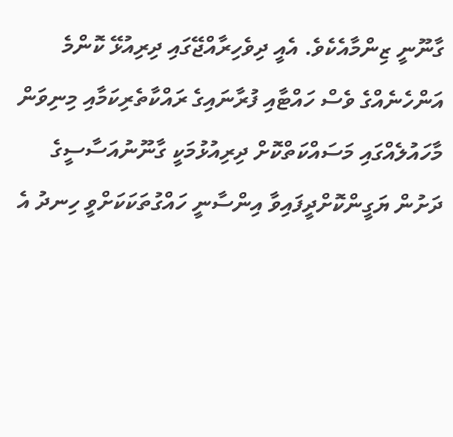ގާނޫނީ ޒިންމާއެކެވެ. އެއީ ދިވެހިރާއްޖޭގައި ދިރިއުޅޭ ކޮންމެ އަންހެނެއްގެ ވެސް ހައްޓާއި ފުރާނައިގެ ރައްކާތެރިކަމާއި މިނިވަން މާހައުލެއްގައި މަސައްކަތްކޮށް ދިރިއުޅުމަކީ ގާނޫނުއަސާސީގެ ދަށުން ޔަގީންކޮށްދީފައިވާ އިންސާނީ ހައްގުތަކަކަށްވީ ހިނދު އެ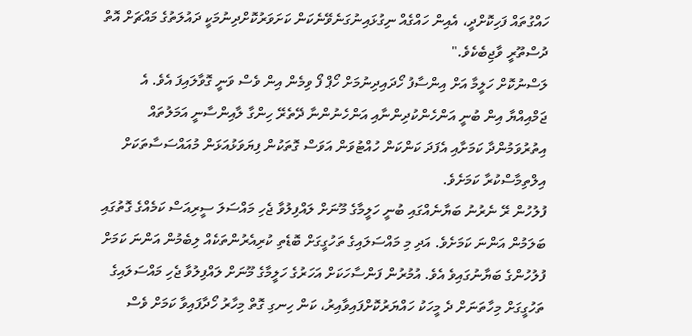ހައްގުތައް ފަހިކޮށްދީ، އެއިން ހައްގެއް ނިގުޅައިނުގަނެވޭނެކަން ކަށަވަރުކޮށްދިނުމަކީ ދައުލަތުގެ މައްޗަށް އޮތް ދުސްތޫރީ ވާޖިބެކެވެ."
ލަސްނުކޮށް ހަލީމާ އަށް އިންސާފު ހޯދައިދިނުމަށް ހޯޕް ފޯ ވިމެން އިން ވެސް ވަނީ ގޮވާލައިފަ އެވެ. އެ ޖަމްއިއްޔާ އިން ބުނީ އަންހެންކުދިންނާއި އަންހެނުންނާ ދޭތެރޭ ހިންގާ ލާއިންސާނީ އަމަލުތައް އިތުރުވަމުންދާ ކަމަށާއި އެފަދަ ކަންކަން ހުއްޓުވަން އަވަސް ގޮތަކުން ފިޔަވަޅުއަޅަން މުއައްސަސާތަކަށް އިލްތިމާސްކުރާ ކަމަށެވެ.
ފުލުހުން ރޭ ނެރުނު ބަޔާނެއްގައި ބުނީ ހަލީމާގެ މޫނަށް ލައްފިލުވާ ޖެހި މައްސަލަ ސީރިއަސް ކަމެއްގެ ގޮތުގައި ބަލަމުން އަންނަ ކަމަށެވެ. އަދި މި މައްސަލައިގެ ތަހުގީގަށް ބޮޑެތި ކުރިއެރުންތަކެއް ލިބެމުން އަންނަ ކަމަށް ފުލުހުންގެ ބަޔާނުގައިވެ އެވެ. އުމުރުން ފަންސާހަކަށް އަހަރުގެ ހަލީމާގެ މޫނަށް ލައްފިލުވާ ޖެހި މައްސަލައިގެ ތަހުގީގަށް މިހާތަނަށް ދެ މީހަކު ހައްޔަރުކޮށްފައިވާއިރު، ކަން ހިނގި ގޮތް މިހާރު ހޯދާފައިވާ ކަމަށް ވެސް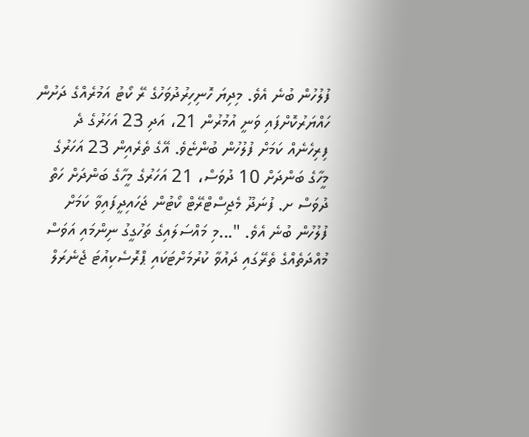ފުލުހުން ބުނެ އެވެ. މިދިޔަ ހޮނިހިރުދުވަހުގެ ރޭ ކޯޓު އަމުރެއްގެ ދަށުން ހައްޔަރުކޮށްފައި ވަނީ އުމުރުން 21، އަދި 23 އަހަރުގެ ދެ ފިރިހެނެއް ކަމަށް ފުލުހުން ބުންޏެވެ. އޭގެ ތެރެއިން 23 އަހަރުގެ މީހާގެ ބަންދަށް 10 ދުވަސް، 21 އަހަރުގެ މީހާގެ ބަންދަށް ހަތް ދުވަސް ށ. ފުނަދޫ މެޖިސްޓްރޭޓް ކޯޓުން ޖަހައިދީފައިވާ ކަމަށް ފުލުހުން ބުނެ އެވެ. "...މި މައްސަލައިގެ ތަހުގީގު ނިންމައި އަވަސް މުއްދަތެއްގެ ތެރޭގައި ދައުވާ ކުރުމަށްޓަކައި ޕްރޮސެކިއުޓަ ޖެނެރަލް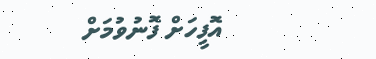އޮފީހަށް ފޮނުވުމަށް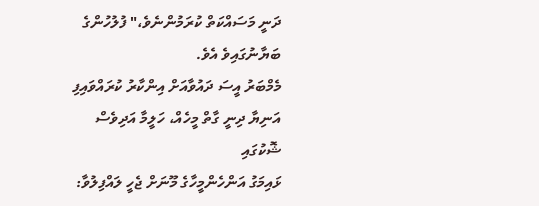ދަނީ މަސައްކަތް ކުރަމުންނެވެ،" ފުލުހުންގެ ބަޔާނުގައިވެ އެވެ.
މެމްބަރު އީސަ ދައުވާއަށް އިންކާރު ކުރައްވައިފި
އަނިޔާ ދިނީ ގާތް މީހެއް، ހަލީމާ އަދިވެސް ޝޮކުގައި
ޅައިމަގު އަންހެންމީހާގެ މޫނަށް ޖެހީ ލައްފިލުވާ: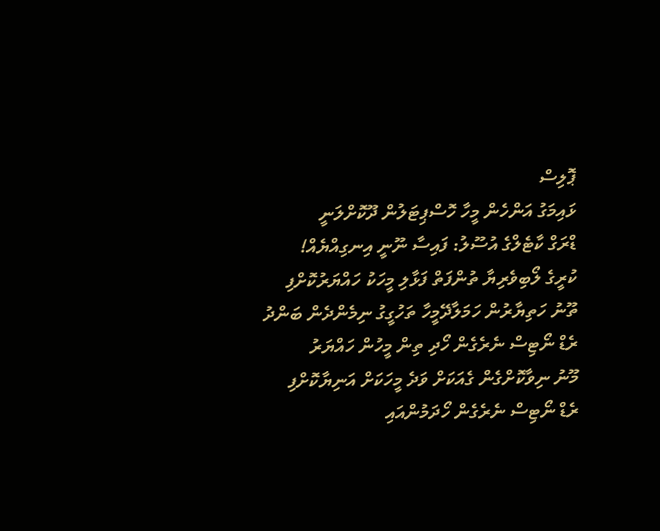ޕޮލިސް
ޅައިމަގު އަންހެން މީހާ ހޮސްޕިޓަލުން ދޫކޮށްލަނީ
ޑްރަގް ކާޓެލްގެ އުސޫލު: ފައިސާ ނޫނީ އިނގިއްޔެއް!
ކުރީގެ ލޯބިވެރިޔާ ތުންފަތް ފަޅާލި މީހަކު ހައްޔަރުކޮށްފި
ތޫނު ހަތިޔާރުން ހަމަލާދޭމީހާ ތަހުގީގު ނިމެންދެން ބަންދު
ރެޑް ނޯޓިސް ނެރެގެން ހޯދި ތިން މީހުން ހައްޔަރު
މޫނު ނިވާކޮށްގެން ގެއަކަށް ވަދެ މީހަކަށް އަނިޔާކޮށްފި
ރެޑް ނޯޓިސް ނެރެގެން ހޯދަމުންއައި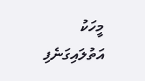މީހަކު އަތުލައިގަނެފި